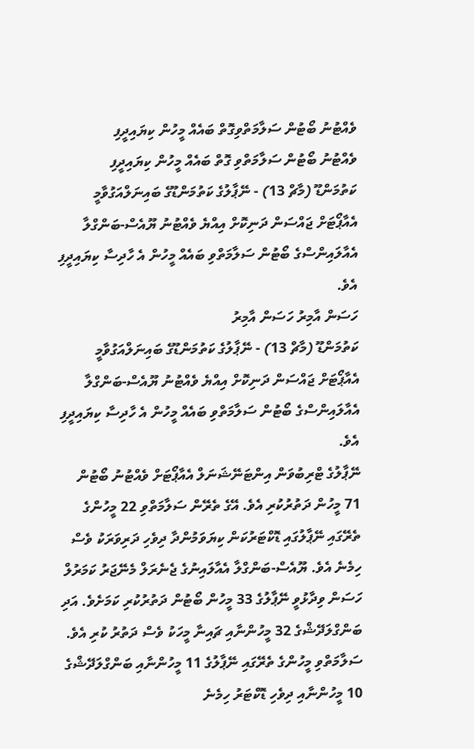ވެއްޓުނު ބޯޓުން ސަލާމަތްވިގޮތް ބައެއް މީހުން ކިޔައިދީފި
ވެއްޓުނު ބޯޓުން ސަލާމަތްވި ގޮތް ބައެއް މީހުން ކިޔައިދީފި
ކަތުމަންޑޫ (މާޗް 13) - ނޭޕާލުގެ ކަތުމަންޑޫގެ ބައިނަލްއަގުވާމީ އެއާޕޯޓަށް ޖައްސަން ދަނިކޮށް އިއްޔެ ވެއްޓުނު ޔޫއެސް-ބަންގްލާ އެއާލައިންސްގެ ބޯޓުން ސަލާމަތްވި ބައެއް މީހުން އެ ހާދިސާ ކިޔައިދީފި އެވެ.
ހަސަން އާމިރު ހަސަން އާމިރު
ކަތުމަންޑޫ (މާޗް 13) - ނޭޕާލުގެ ކަތުމަންޑޫގެ ބައިނަލްއަގުވާމީ އެއާޕޯޓަށް ޖައްސަން ދަނިކޮށް އިއްޔެ ވެއްޓުނު ޔޫއެސް-ބަންގްލާ އެއާލައިންސްގެ ބޯޓުން ސަލާމަތްވި ބައެއް މީހުން އެ ހާދިސާ ކިޔައިދީފި އެވެ.
ނޭޕާލުގެ ޓްރިބުވަން އިންޓަނޭޝަނަލް އެއާޕޯޓަށް ވެއްޓުނު ބޯޓުން 71 މީހުން ދަތުރުކުރި އެވެ. އޭގެ ތެރޭން ސަލާމަތްވި 22 މީހުންގެ ތެރޭގައި ނޭޕާލުގައި ޑޮކްޓަރުކަން ކިޔަވަމުންދާ ދިވެހި ދަރިވަރަކު ވެސް ހިމެނެ އެވެ. ޔޫއެސް-ބަންގްލާ އެއާލައިނުގެ ޖެނެރަލް މެނޭޖަރު ކަމަރުލް ހަސަން ވިދާޅުވީ ނޭޕާލުގެ 33 މީހުން ބޯޓުން ދަތުރުކުރި ކަމަށެވެ. އަދި ބަންގްލަދޭޝްގެ 32 މީހުންނާއި ޗައިނާ މީހަކު ވެސް ދަތުރު ކުރި އެވެ. ސަލާމަތްވި މީހުންގެ ތެރޭގައި ނޭޕާލުގެ 11 މީހުންނާއި ބަންގްލަދޭޝްގެ 10 މީހުންނާއި ދިވެހި ޑޮކްޓަރު ހިމެނެ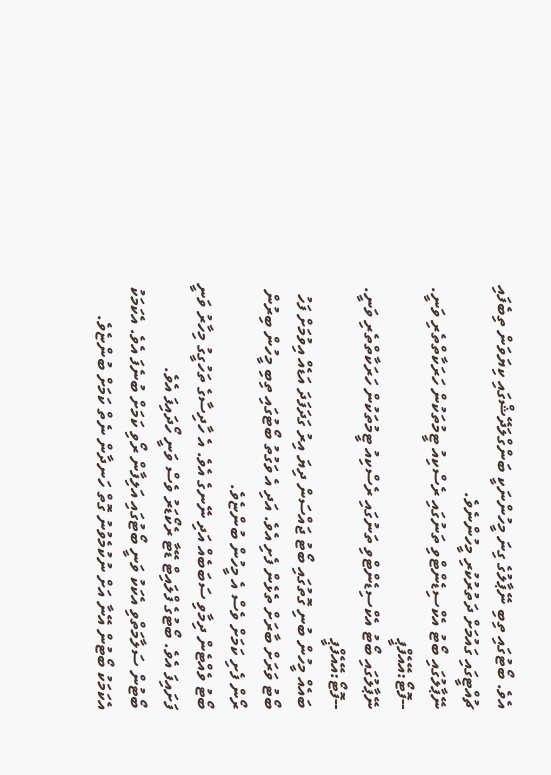އެވެ. ބޯޓުގައި ތިބި ނޭޕާލުގެ ގިނަ މީހުންނަކީ ބަންގްލަދޭޝްގައި ކިޔަވަން ތިބެފައި ޗުއްޓީގައި ގައުމަށް ދަތުރުކުރި މީހުންނެވެ.
ނޭޕާލުގައި ބޯޓު އެކްސިޑެންޓްވި ތަނުގައި ރެސްކިއު ޓީމުތަކުން ހަރަކާތްތެރި ވަނީ. --ފޮޓޯ:އޭއެފްޕީ
ނޭޕާލުގައި ބޯޓު އެކްސިޑެންޓްވި ތަނުގައި ރެސްކިއު ޓީމުތަކުން ހަރަކާތްތެރި ވަނީ. --ފޮޓޯ:އޭއެފްޕީ
ބައެއް މީހުން ބުނި ގޮތުގައި ބޯޓު ޖައްސަން ދިޔަ އިރު ގަދަފަދަ އަޑެއް އިވުމަށް ފަހު ބޯޓު ވަރަށް ބާރަށް ތެޅެން ފެށި އެވެ. އަދި އެ ވަގުތު ބޯޓުގައި ތިބި މީހުން ބިރުން ރޯން ފެށި ކަމަށް ވެސް އެ މީހުން ބުންޏެވެ.
ބޯޓު ވެއްޓެން ދިމާވި ސަބަބެއް އަދި ނޭނގެ އެވެ. އެ ހާދިސާގެ ތަހުގީގު މިހާރު ވަނީ ފަށައިފަ އެވެ. ބޯޓުގެ ފްލައިޓް ޑޭޓާ ރެކޯޑަރު ވެސް ވަނީ ހޯދައިފަ އެވެ.
ބޯޓުން ސަލާމަތްވި އެކަކު ވަނީ ބޯޓުގައި އަލިފާން ރޯވި ކަމަށް ބުނެފަ އެވެ. އެކަމަކު އެކަމަކު ބޯޓުން އޭނާ އަށް ނުކުމެވުނު ގޮތް ހަނދާން ނެތް ކަމަށް ބުންޏެވެ.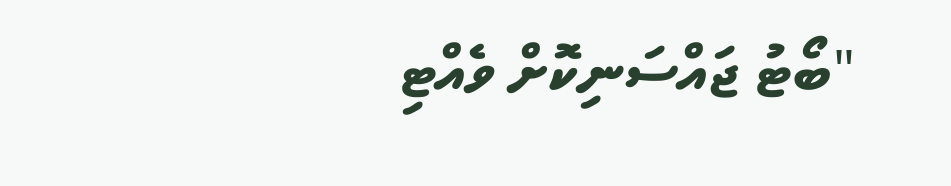"ބޯޓު ޖައްސަނިކޮށް ވެއްޓި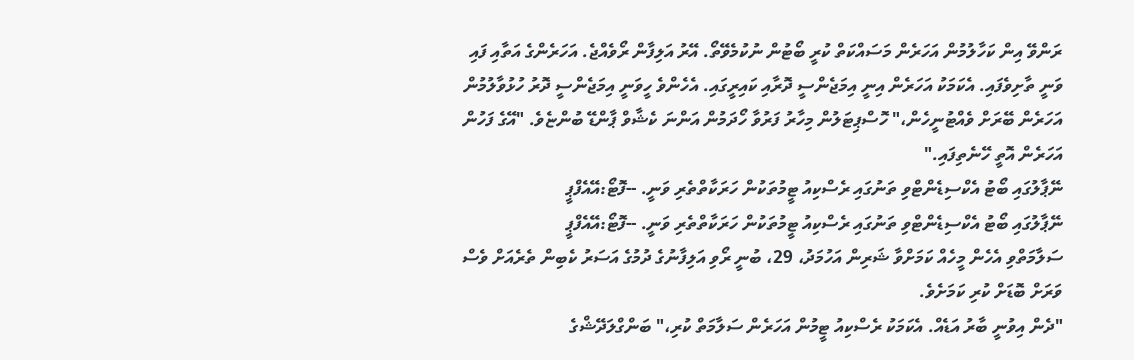ރަންވޭ އިން ކަހާލުމުން އަހަރެން މަސައްކަތް ކުރީ ބޯޓުން ނުކުމެވޭތޯ. އޭރު އަލިފާން ރޯވެއްޖެ. އަހަރެންގެ އަތާއި ފައި ވަނީ ތާށިވެފައި. އެކަމަކު އަހަރެން އިނީ އިމަޖެންސީ ދޮރާއި ކައިރީގައި. އެހެންވެ ހީވަނީ އިމަޖެންސީ ދޮރު ހުޅުވާލުމުން އަހަރެން ބޭރަށް ވެއްޓުނީހެން،" ހޮސްޕިޓަލުން މިހާރު ފަރުވާ ހޯދަމުން އަންނަ ކެޝާވް ޕާންޑޭ ބުންޏެވެ. "އޭގެ ފަހުން އަހަރެން އޮތީ ހޭނެތިފައި."
ނޭޕާލުގައި ބޯޓު އެކްސިޑެންޓްވި ތަނުގައި ރެސްކިއު ޓީމުތަކުން ހަރަކާތްތެރި ވަނީ. --ފޮޓޯ:އޭއެފްޕީ
ނޭޕާލުގައި ބޯޓު އެކްސިޑެންޓްވި ތަނުގައި ރެސްކިއު ޓީމުތަކުން ހަރަކާތްތެރި ވަނީ. --ފޮޓޯ:އޭއެފްޕީ
ސަލާމަތްވި އެހެން މީހެއް ކަމަށްވާ ޝަރިން އަހުމަދު، 29، ބުނީ ރޯވި އަލިފާނުގެ ދުމުގެ އަސަރު ކެބިން ތެރެއަށް ވެސް ވަރަށް ބޮޑަށް ކުރި ކަމަށެވެ.
"ދެން އިވުނީ ބާރު އަޑެއް. އެކަމަކު ރެސްކިއު ޓީމުން އަހަރެން ސަލާމަތް ކުރި،" ބަންގްލަދޭޝްގެ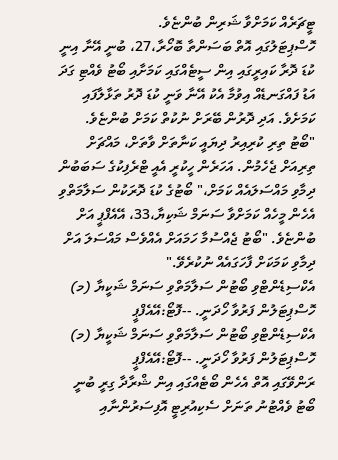ޓީޗަރެއް ކަމަށްވާ ޝަރިން ބުންޏެވެ.
ހޮސްޕިޓަލުގައި އޮތް ބަސަންތާ ބޮހޯރާ،27، ބުނީ އޭނާ އިނީ ކުޑަ ދޮރާ ކައިރީގައި އިން ސީޓެއްގައި ކަމަށާއި ބޯޓު ވެއްޓި ގަދަ އަޑު ފައްގަނޑެއް އިވުމާ އެކު އޭނާ ވަނީ ކުޑަ ދޮރު ތަޅާލާފައި ކަމަށެވެ. އަދި ދޮރުން ބޭރަށް ނުކުތް ކަމަށް ބުންޏެވެ.
"ބޯޓު ތިރި ކުރިއިރު ދިޔައީ ކަނާތަށް ވާތަށް، މައްޗަށް ތިރިއަށް ޖެހެމުން. އަހަރެން ހީކުރީ އެއީ ޓްރެފިކުގެ ސަބަބުން ދިމާވި މައްސަލައެއް ކަމަށް،" ބޯޓުގެ ކުޑަ ދޮރަކުން ސަލާމަތްވި އެހެން މީހެއް ކަމަށްވާ ސަނަމް ޝަކިޔާ،33، އޭއެފްޕީ އަށް ބުންޏެވެ. "ބޯޓު ޖެއްސުމާ ހަމައަށް އެއްވެސް މައްސަލަ އަށް ދިމާވި ކަމަކަށް ފާހަގައެއް ނުކުރެވޭ."
އެކްސިޑެންޓްވި ބޯޓުން ސަލާމަތްވި ސަނަމް ޝަކީޔާ (މ) ހޮސްޕިޓަލުން ފަރުވާ ހޯދަނީ. --ފޮޓޯ:އޭއެފްޕީ
އެކްސިޑެންޓްވި ބޯޓުން ސަލާމަތްވި ސަނަމް ޝަކީޔާ (މ) ހޮސްޕިޓަލުން ފަރުވާ ހޯދަނީ. --ފޮޓޯ:އޭއެފްޕީ
ރަންވޭގައި އޮތް އެހެން ބޯޓެއްގައި އިން ޝްރާދާ ގިރީ ބުނީ ބޯޓު ވެއްޓުނު ތަނަށް ސެކިއުރިޓީ އޮފިސަރުންނާއި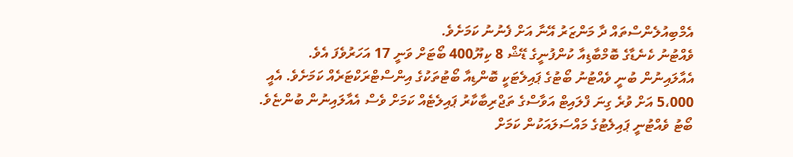އެމްބިއުލެންސްތައް ދާ މަންޒަރު އޭނާ އަށް ފެނުނު ކަމަށެވެ.
ވެއްޓުނު ކެނެޑާގެ ބޮމްބާޑިއާ ކުންފުނީގެ ޑޭޝް 8 ކިޔޫ400 ބޯޓަށް ވަނީ 17 އަހަރުވެފަ އެވެ. އެއާލައިނުން ބުނީ ވެއްޓުނު ބޯޓުގެ ޕައިލެޓަކީ ބޮންޑިއާ ބޯޓުތަކުގެ އިންސްޓްރަކްޓަރެއް ކަމަށެވެ. އެއީ 5،000 އަށް ވުރެ ގިނަ ފްލައިޓް އަވާސްގެ ތަޖްރިބާކާރު ޕައިލެޓެއް ކަމަށް ވެސް އެއާލައިނުން ބުންޏެވެ.
ބޯޓު ވެއްޓުނީ ޕައިލެޓުގެ މައްސަލައަކުން ކަމަށް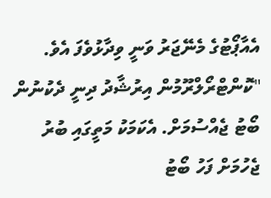އެއާޕޯޓުގެ މެނޭޖަރު ވަނީ ވިދާޅުވެފަ އެވެ.
"ކޮންޓްރޯލްރޫމުން އިރުޝާދު ދިނީ ދެކުނުން ބޯޓު ޖެއްސުމަށް. އެކަމަކު މަތީގައި ބުރު ޖެހުމަށް ފަހު ބޯޓު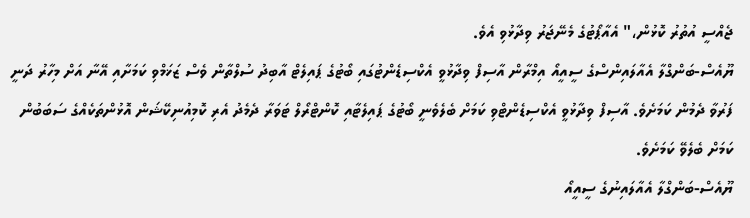ޖެއްސީ އުތުރު ކޮޅުން،" އެއާޕޯޓުގެ މެނޭޖަރު ވިދާޅުވި އެވެ.
ޔޫއެސް-ބަންގްލާ އެއާލައިންސްގެ ސީއީއޯ އިމްރާން އާސިފް ވިދާޅުވީ އެކްސިޑެންޓުގައި ބޯޓުގެ ޕައިލެޓް އާބިދު ސުލްތާން ވެސް ޒަޚަމްވި ކަމަށާއި އޭނާ އަށް މިހާރު ދަނީ ފަރުވާ ދެމުން ކަމަށެވެ. އާސިފް ވިދާޅުވީ އެކްސިޑެންޓްވި ކަމަށް ބެލެވެނީ ބޯޓުގެ ޕައިލެޓާއި ކޮންޓްރޯލް ޓަވަރާ ދެމެދު އެރި ކޮމިއުނިކޭޝަން އޮޅުންތަކެއްގެ ސަބަބުން ކަމަށް ބެލެވޭ ކަމަށެވެ.
ޔޫއެސް-ބަންގްލާ އެއާލައިނުގެ ސީއީއޯ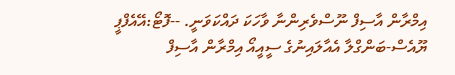އިމްރާން އާސިފް ނޫސްވެރިންނާ ވާހަކަ ދައްކަވަނީ. --ފޮޓޯ:އޭއެފްޕީ
ޔޫއެސް-ބަންގްލާ އެއާލައިނުގެ ސީއީއޯ އިމްރާން އާސިފް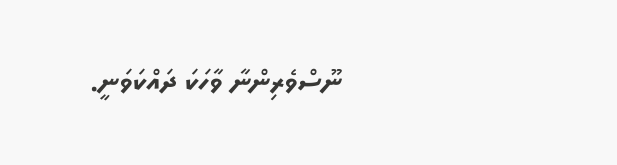ނޫސްވެރިންނާ ވާހަކަ ދައްކަވަނީ.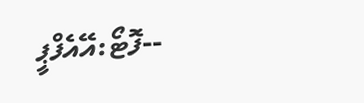--ފޮޓޯ:އޭއެފްޕީ